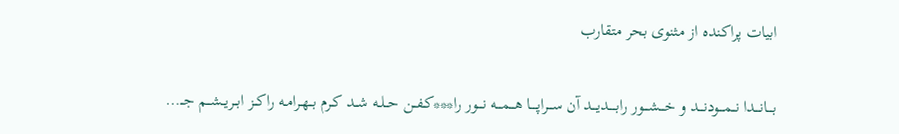ابیات پراکنده از مثنوی بحر متقارب

بـــانـــدا نــمـــودنـــد و خـــشـــور رابــــدیـــد آن ســـراپــــا هـــمـــه نـــور را***کـفــن حــلـه شــد کـرم بــهـرامـه راکــز ابــریــشــم جــ…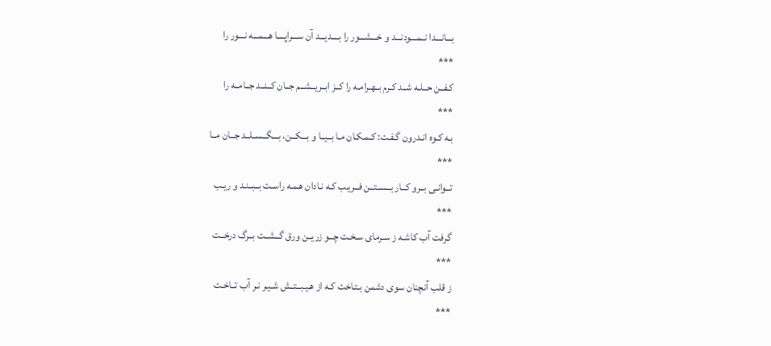بـــانـــدا نــمـــودنـــد و خـــشـــور را بــــدیـــد آن ســـراپــــا هـــمـــه نـــور را
***
کـفــن حــلـه شــد کـرم بــهـرامـه را کــز ابــریــشــم جــان کــنــد جــامــه را
***
بـه کـوه انـدرون گـفـت: کـمـکـان مـا بــیــا و بـــکــن، بـــگــســلــد جــان مــا
***
تــوانـی بــرو کــار بــســتــن فــریـب کـه نـادان هـمـه راسـت بــبــنـد و ریـب
***
گرفت آب کاشـه ز سـرمای سـخـت چــو زریــن ورق گــشــت بــرگ درخــت
***
ز قلب آنچنان سوی دشمن بـتـاخت کـه از هـیـبــتــش شـیـر نـر آب تــاخـت
***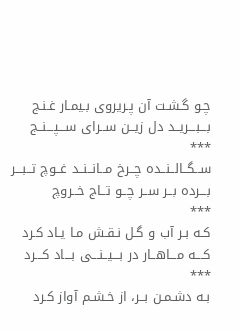چـو گـشـت آن پـریروی بـیمـار غـنـج بـــبـــریــد دل زیــن ســرای ســـپـــنــج
***
ســگــالــنــده چــرخ مــانــنــد غــوچ تــبـــر بـــرده بــر ســر چــو تــاج خــروچ
***
کـه بـر آب و گـل نـقـش مـا یـاد کـرد کـــه مـــاهــار در بـــیــنـــی بـــاد کـــرد
***
بـه دشـمـن بــر، از خـشـم آواز کـرد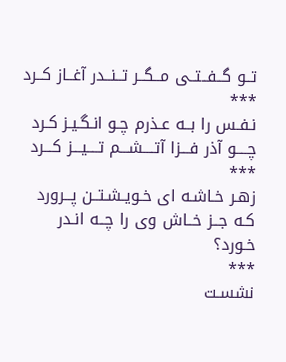تــو گــفــتــی مــگــر تــنــدر آغــاز کــرد
***
نـفـس را بــه عـذرم چـو انـگـیـز کـرد چــــو آذر فـــزا آتــــشـــم تــــیـــز کـــرد
***
زهـر خـاشـه ای خـویـشـتــن پــرورد کـه جــز خــاش وی را چــه انـدر خـورد؟
***
نشسـت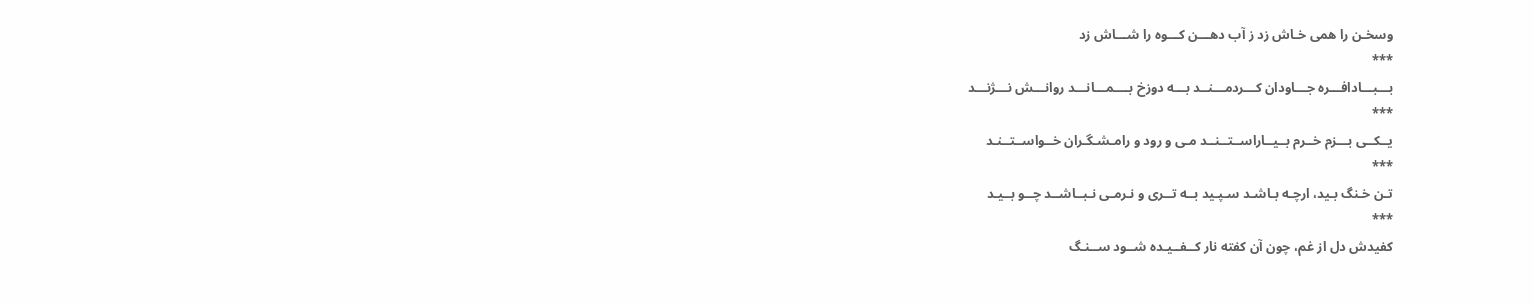وسخـن را همی خـاش زد ز آب دهـــن کـــوه را شـــاش زد
***
بـــبـــادافـــره جـــاودان کـــردمـــنــد بـــه دوزخ بــــمـــانـــد روانـــش نـــژنـــد
***
یــکــی بـــزم خــرم بــیــاراســتــنــد مـی و رود و رامـشـگـران خــواســتــنـد
***
تـن خـنگ بـید، ارچـه بـاشـد سـپـید بــه تــری و نـرمـی نـبــاشــد چــو بــیـد
***
کفیدش دل از غم، چون آن کفته نار کــفــیـده شــود ســنـگ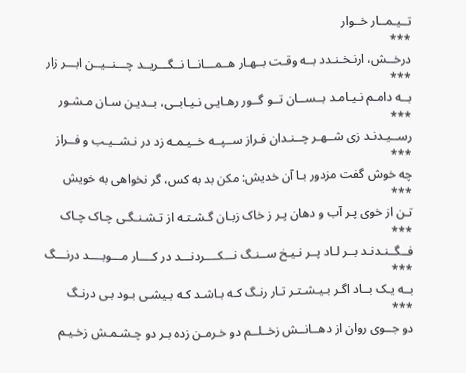تــیـمــار خــوار
***
درخــش، ارنـخـنـدد بــه وقـت بــهـار هــمـــانــا نــگـــریــد چـــنــیــن ابـــر زار
***
بــه دامـم نـیـامـد بــســان تــو گــور رهـایـی نـیـابــی، بــدیـن سـان مـشـور
***
رســیـدنـد زی شــهـر چــنـدان فـراز ســپــه خــیـمـه زد در نـشــیـب و فــراز
***
چه خوش گفت مزدور بـا آن خدیش: مکن بد به کس، گر نخواهی به خویش
***
تـن از خوی پـر آب و دهان پـر ز خاک زبـان گـشـتـه از تـشـنـگـی چـاک چـاک
***
فــگــنـدنـد بــر لـاد پــر نـیـخ ســنـگ نـــکــــردنـــد در کــــار مـــوبــــد درنـــگ
***
بــه یـک بــاد اگـر بـیـشـتـر تـار رنـگ کـه بـاشـد کـه بـیشـی بـود بـی درنـگ
***
دو جــوی روان از دهــانــش زخــلــم دو خـرمـن زده بـر دو چـشـمـش زخـیـم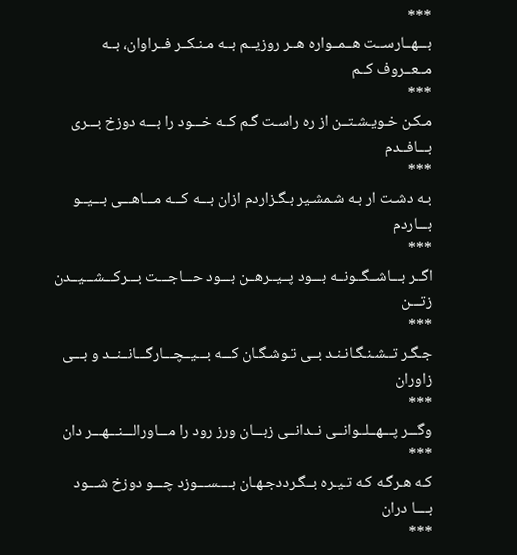***
بـــهــارســت هــمــواره هــر روزیــم بــه مـنـکــر فــراوان، بــه مــعــروف کــم
***
مـکـن خـویـشـتــن از ره راسـت گـم کــه خـــود را بـــه دوزخ بـــری بـــافــدم
***
بـه دشـت ار بـه شـمشـیر بـگـزاردم ازان بـــه کـــه مـــاهـــی بـــیــو بـــاردم
***
اگــر بـــاشــگــونــه بـــود پــیــرهــن بـــود حـــاجـــت بـــرکـــشـــیــدن زتـــن
***
جـگـر تــشـنـگـانـنـد بــی تـوشـگـان کـــه بـــیــچـــارگـــانــنــد و بـــی زاوران
***
وگـــر پـــهــلــوانــی نــدانــی زبـــان ورز رود را مـــاورالـــنـــهـــر دان
***
کـه هـرگـه کـه تـیـره بــگـرددجـهـان بــــســـوزد چـــو دوزخ شـــود بــــا دران
***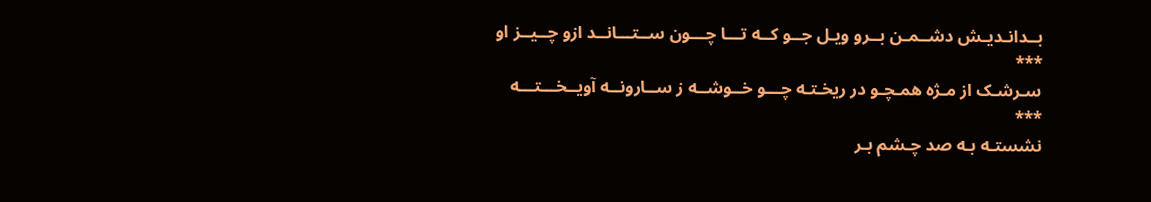بــدانـدیـش دشــمـن بــرو ویـل جــو کــه تـــا چـــون ســتـــانــد ازو چــیــز او
***
سـرشـک از مـژه همـچـو در ریخـتـه چـــو خــوشــه ز ســارونــه آویــخـــتـــه
***
نشستـه بـه صد چـشم بـر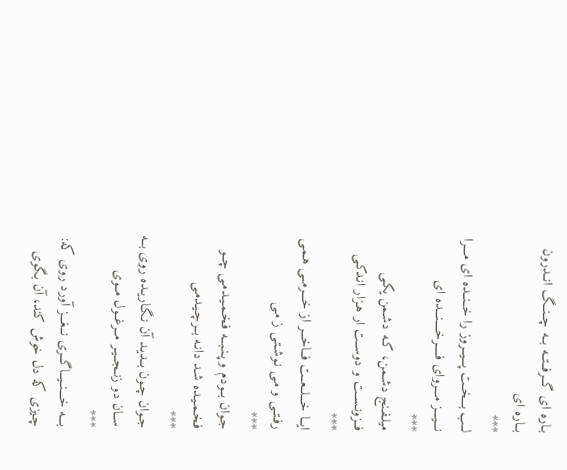بـاره ای گــرفــتــه بــه چــنــگ انــدرون بــاره ای
***
لــب بـــخــت پـــیــروز را خــنــده ای مـــرا نـــیـــز مـــروای فــــرخــــنـــده ای
***
میلـفـنج دشـمن، کـه دشـمن یکـی فــزونـســت و دوســت ار هـزار انـدکـی
***
ایــا خـــلــعــت فــاخـــر از خـــرمــی هـمـی رفـتــی و مـی نـوشـتـی ز مـی
***
جـوان بــودم و پـنـبــه فـخـمـیـدمـی چــو فـخـمـیـده شـد دانـه بــرچـیـدمـی
***
جـوان چـون بــدیـد آن نـگـاریـده روی بــه ســان دو زنــجــیـر مــرغــول مــوی
***
بـــه خـــنــیــاگــری نــغـــز آورد روی که: چـیزی که دل خوش کند، آن بـگوی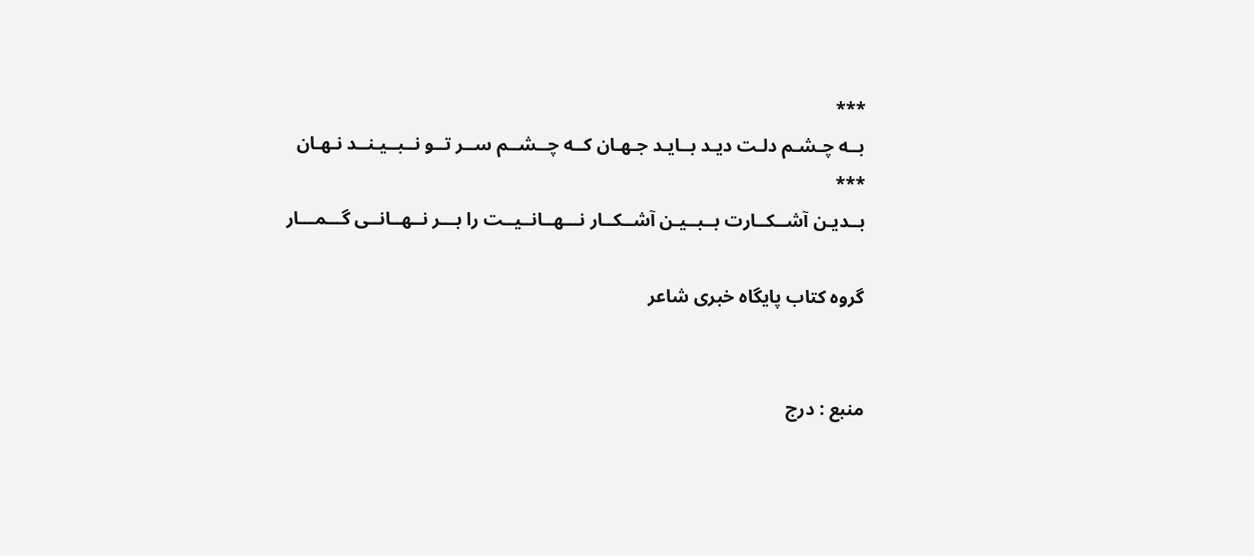***
بــه چـشـم دلـت دیـد بــایـد جـهـان کــه چــشــم ســر تــو نــبــیـنــد نـهـان
***
بــدیـن آشــکــارت بــبــیـن آشــکــار نـــهــانــیــت را بـــر نــهــانــی گـــمـــار

گروه کتاب پایگاه خبری شاعر


منبع : درج